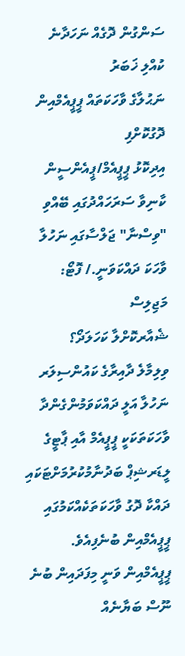ސަންގުން ދޮގެއް ނަހަދާނެ
ކުއްލި ޚަބަރު
ނަޙުލާގެ ވާހަކަތައް ޕީޕީއެމްއިން ދޮގުކޮށްފި
އިދިކޮޅު ޕީޕީއެމް/ޕީއެންސީން ކާނިވާ ސަރަހައްދުގައި ބޭއްވި "ވިސްނާ" ޖަލްސާގައި ނަހުލާ ވާހަކަ ދައްކަވަނީ./ ފޮޓޯ: މަޖިލިސް
ޝެއާރކޮށްލާ ކަހަލަދޯ؟
ވިލިމާލެ ދާއިރާގެ ކައުންސިލަރ ނަހުލާ އަލީ ދައްކަވަމުންގެންދާ ވާހަކަތަކަކީ ޕީޕީއެމް އާއި ޕާޓީގެ ލީޑަރޝިޕް ބަދުނާމުކުރުމަށްޓަކައި ދައްކާ ދޮގު ވާހަކަތަކެއްކަމުގައި ޕީޕީއެމްއިން ބުނެފިއެވެ.
ޕީޕީއެމްއިން ވަނީ މިފަދައިން ބުނެ ނޫސް ބަޔާނެއް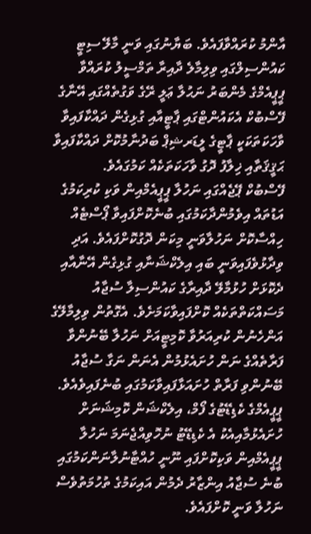އާންމު ކުރައްވާފައެވެ. ބަޔާނުގައި ވަނީ މާލޭ ސިޓީ ކައުންސިލްގައި ވިލިމާލެ ދާއިރާ ތަމްސީލު ކުރައްވާ ޕީޕީއެމްގެ މެންބަރު ނަޙުލާ ޢަލީ ރޭގެ ވަގުތެއްގައި އޭނާގެ ފޭސްބުކް އެކައުންޓްގައި ޕާޓީއާއި ގުޅިގެން ދައްކާފައިވާ ވާހަކަތަކަކީ ޕާޓީގެ ލީޑަރޝިޕް ބަދުނާމުކޮށް ދައްކާފައިވާ ޙަޤީޤަތާއި ޚިލާފު ދޮގު ވާހަކަތަކެއް ކަމުގައެވެ.
ފޭސްބުކް ޕޭޖެއްގައި ނަހުލާ ޕީޕީއެމްއިން ވަކި ކުރިކަމުގެ އަޑުތައް އިވެމުންދާކަމުގައި ބުނެކޮށްފައިވާ ޕޯސްޓެއް ހިއްސާކޮށް ނަހުލާވަނީ މިކަން ދޮގުކޮށްފައެވެ. އަދި ވިދާޅުވެފައިވަނީ ބައި އިލެކްޝަނާއި ގުޅިގެން އޭނާއާއި ދެކޮޅަށް ހުޅުމާލޭ ދާއިރާގެ ކައުންސިލާ ސުޖާއު މަސައްކަތްތަކެއް ކޮށްފައިވާކަމަށެވެ. އެގޮތުން ވިލިމާލޭގެ އަންހެނުން ކުރިއަރުވާ ކޮމިޓީއަށް ނަހުލާ ބޭނުންވާ ފަރާތެއްގެ ނަން ހުށައެޅުމުން އެނަން ނަގާ ސުޖާއު ބޭނުންވި ފަރާތް ހުށައަޅާފައިވާކަމުގައި ބުނެފައިވެއެވެ.
ޕީޕީއެމްގެ ކެޑިޑޭޓުގެ ފޯމް، އިލެކްޝަން ކޮމިޝަނަށް ހުށައެޅުމާއިއެކު އެ ކެޑިޑޭޓު ނުހޮވިއްޖެނަމަ ނަހުލާ ޕީޕީއެމްއިން ވަކިކޮށްފައި ނޫނީ ހުއްޓާނުލާނަންކަމުގައި ބުނެ ސުޖާއު އިންޒާރު ދެމުން އައިކަމުގެ ތުހުމަތުވެސް ނަހުލާ ވަނީ ކޮށްފައެވެ.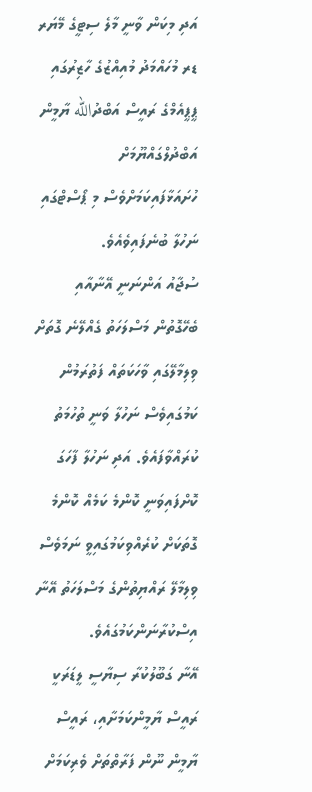އަދި މިކަން ވާނީ މާލެ ސިޓީގެ މޭޔަރ ޑރ މުހައްމަދު މުއިއްޒުގެ ހާޒިރުގައި ޕީޕީއެމްގެ ރައީސް އަބްދުالله ޔާމީން އަބްދުލްގައްޔޫމަށް ހުށައަޅާފައިކަމަށްވެސް މި ޕޯސްޓްގައި ނަހުލާ ބުނެފައިވެއެވެ.
ސުޖާއު އަންނަނީ އޭނާއާއި ބެހޭގޮތުން މަސްލަހަތު ގެއްލޭނެ ގޮތަށް ވިލިމާލޭގައި ވާހަކަތައް ފަތުރަމުން ކަމުގައިވެސް ނަހުލާ ވަނީ ތުހުމަތު ކުރައްވާފައެވެ. އަދި ނަހުލާ ފާހަގަ ކޮށްފައިވަނީ ކޮންމެ ކަމެއް ކޮންމެ ގޮތަކަށް ކުރެއްވިކަމުގައިވީ ނަމަވެސް ވިލިމާލޭ ރައްޔިތުންގެ މަސްލަހަތު އޭނާ އިސްކުރާނަންކަމުގައެވެ.
އޭނާ ގަބޫލުކުރާ ސިޔާސީ ލީޑަރަކީ ރައީސް ޔާމީންކަމަށާއި، ރައީސް ޔާމީން ނޫން ފަރާތްތަށް ވެރިކަމަށް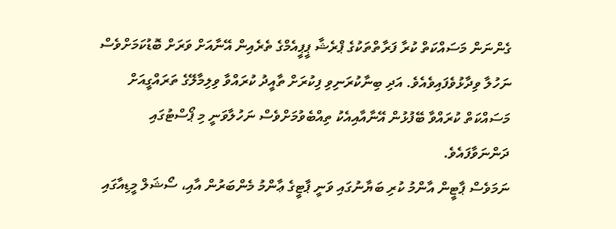ގެންނަން މަސައްކަތް ކުރާ ފަރާތްތަކުގެ ޕްރެޝާ ޕީޕީއެމްގެ ތެރެއިން އޭނާއަށް ވަރަށް ބޮޑުކަމަށްވެސް ނަހުލާ ވިދާޅުވެފައިވެއެވެ. އަދި ބިނާކުރަނިވި ފިކުރަށް ތާއީދު ކުރައްވާ ވިލިމާލޭގެ ތަރައްގީއަށް މަސައްކަތް ކުރައްވާ ބޭފުޅުން އޭނާއާއިއެކު ތިއްބެވުމަށްވެސް ނަހުލާވަނީ މި ޕޯސްޓުގައި ދަންނަވާފައެވެ.
ނަމަވެސް ޕާޓީން އާންމު ކުރި ބަޔާނުގައި ވަނީ ޕާޓީގެ ޢާންމު މެންބަރުން އާއި، ސޯޝަލް މީޑިއާގައި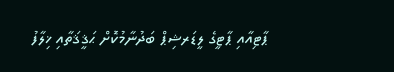ޕާޓިއާއި ޕާޓީގެ ލީޑަރޝިޕް ބަދުނާމުކޮށް ޙަޤީޤަތާއި ޚިލާފު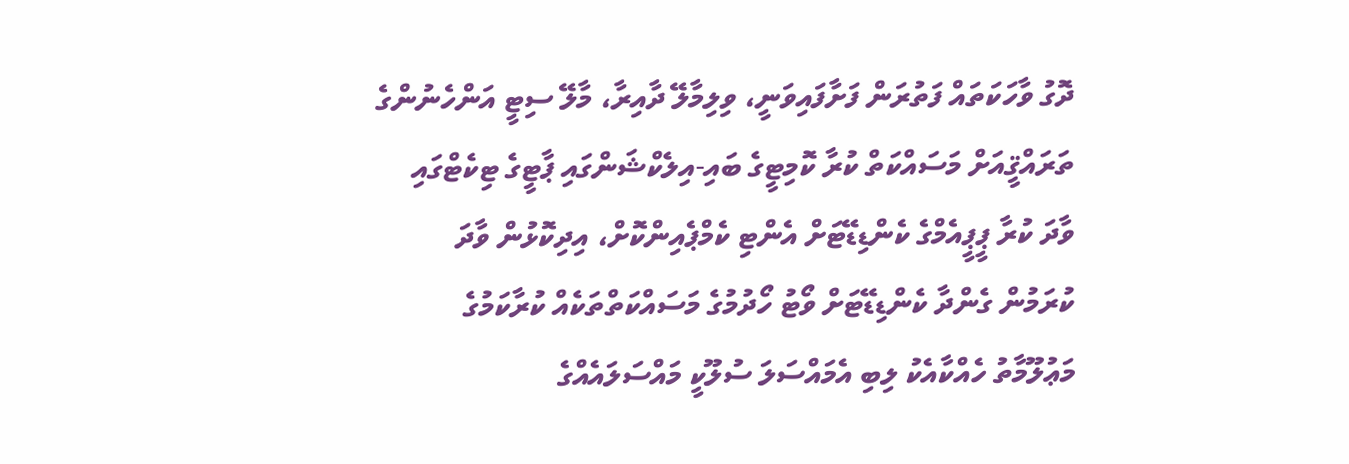ދޮގު ވާހަކަތައް ފަތުރަން ފަށާފައިވަނީ، ވިލިމާލޭ ދާއިރާ، މާލޭ ސިޓީ އަންހެނުންގެ ތަރައްޤީއަށް މަސައްކަތް ކުރާ ކޮމިޓީގެ ބައި-އިލެކްޝަންގައި ޕާޓީގެ ޓިކެޓްގައި ވާދަ ކުރާ ޕީޕީއެމްގެ ކެންޑިޑޭޓަށް އެންޓި ކެމްޕެއިންކޮށް، އިދިކޮޅުން ވާދަ ކުރަމުން ގެންދާ ކެންޑިޑޭޓަށް ވޯޓު ހޯދުމުގެ މަސައްކަތްތަކެއް ކުރާކަމުގެ މަޢުލޫމާތު ހެއްކާއެކު ލިބި އެމައްސަލަ ސުލޫކީ މައްސަލައެއްގެ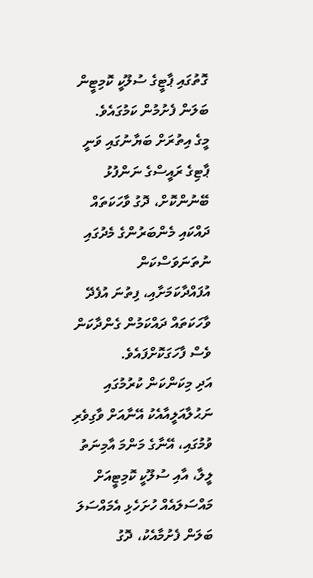ގޮތުގައި ޕާޓީގެ ސުލޫކީ ކޮމިޓީން ބަލަން ފެށުމުން ކަމުގައެވެ.
މީގެ އިތުރަށް ބަޔާނުގައި ވަނީ ޕާޓިގެ ރައީސްގެ ނަންފުޅު ބޭނުންކޮށް، ދޮގު ވާހަކަތައް ދައްކައި މެންބަރުންގެ މެދުގައި ނުތަނަވަސްކަން އުފައްދާކަމަށާއި، ފިތުނަ އުފެދޭ ވާހަކަތައް ދައްކަމުން ގެންދާކަން ވެސް ފާހަގަކޮށްފައެވެ.
އަދި މިކަންކަން ކުރުމުގައި ނަޙުލާއަލީއާއެކު އޭނާއަށް ވާގިވެރި ވުމުގައި، އޭނާގެ މަންމަ އާމިނަތު ލީލާ، އާއި ސުލޫކީ ކޮމިޓީއަށް މައްސަލައެއް ހުށަހެޅި އެމައްސަލަ ބަލަން ފެށުމާއެކު، ދޮގު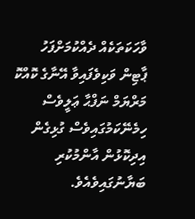ވާހަކަތަކެއް ދެއްކުމަށްފަހު ޕާޓިން ވަކިވެފައިވާ އޭނާގެ ކޮއްކޮ މަރްޔަމް ނަފްޙާ ޢަލީވެސް ހިމެނޭކަމުގައިވެސް ގުޅިގެން އިދިކޮޅުން އާންމުކުރި ބަޔާނުގައިވެއެވެ.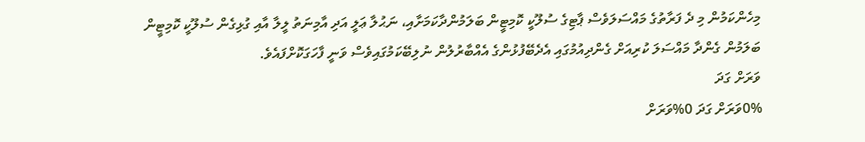މިހެންކަމުން މި ދެ ފަރާތުގެ މައްސަލަވެސް ޕާޓިގެ ސުލޫކީ ކޮމިޓީން ބަލަމުންދާކަމަށާއި، ނަޙުލާ ޢަލީ އަދި އާމިނަތު ލީލާ އާއި ގުޅިގެން ސުލޫކީ ކޮމިޓީން ބަލަމުން ގެންދާ މައްސަލަ ކުރިއަށް ގެންދިއުމުގައި އެދެބޭފުޅުންގެ އެއްބާރުލުން ނުލިބޭކަމުގައިވެސް ވަނީ ފާހަގަކޮށްފައެވެ.
ވަރަށް ގަދަ
0%ވަރަށް ގަދަ 0%ވަރަށް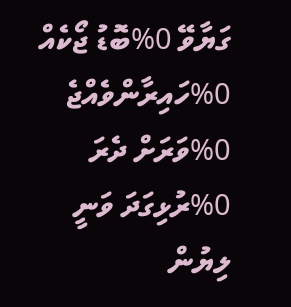ގަޔާވޭ 0%ބޮޑު ޖޯކެއް 0%ހައިރާންވެއްޖެ 0%ވަރަށް ދެރަ 0%ރުޅިގަދަ ވަނީ
ލިޔުން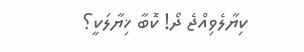ކިޔާލެވިއްޖެ ދޯ! ކޮބާ ޚިޔާލަކީ؟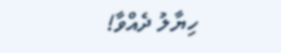ހިޔާލު ދެއްވާ!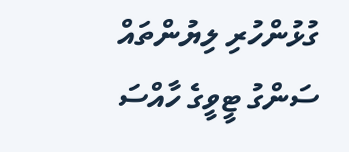ގުޅުންހުރި ލިޔުންތައް
ސަންގު ޓީވީގެ ހާއްސަ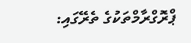ޕްރޮގްރާމްތަކުގެ ތެރޭގައި: